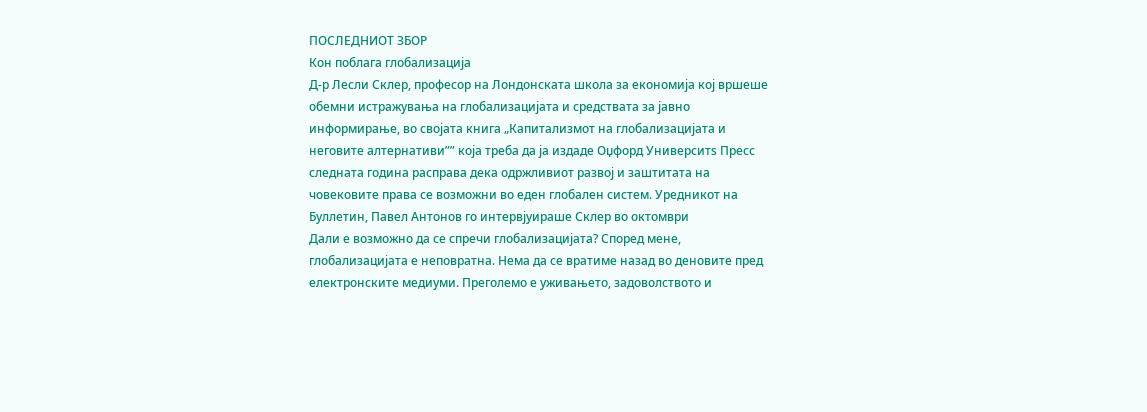ПОСЛЕДНИОТ ЗБОР
Кон поблага глобализација
Д-р Лесли Склер, професор на Лондонската школа за економија кој вршеше обемни истражувања на глобализацијата и средствата за јавно информирање, во својата книга „Капитализмот на глобализацијата и неговите алтернативи”” која треба да ја издаде Оџфорд Университѕ Пресс следната година расправа дека одржливиот развој и заштитата на човековите права се возможни во еден глобален систем. Уредникот на Буллетин, Павел Антонов го интервјуираше Склер во октомври
Дали е возможно да се спречи глобализацијата? Според мене, глобализацијата е неповратна. Нема да се вратиме назад во деновите пред електронските медиуми. Преголемо е уживањето, задоволството и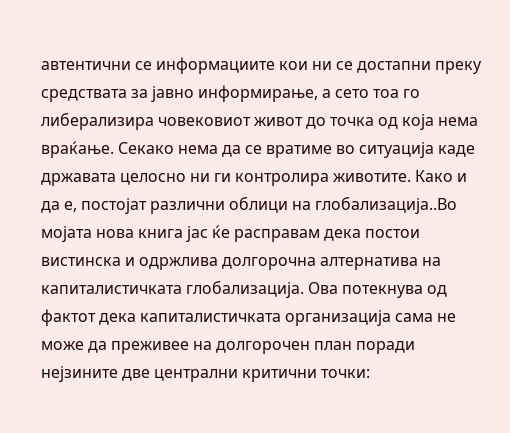автентични се информациите кои ни се достапни преку средствата за јавно информирање, а сето тоа го либерализира човековиот живот до точка од која нема враќање. Секако нема да се вратиме во ситуација каде државата целосно ни ги контролира животите. Како и да е, постојат различни облици на глобализација..Во мојата нова книга јас ќе расправам дека постои вистинска и одржлива долгорочна алтернатива на капиталистичката глобализација. Ова потекнува од фактот дека капиталистичката организација сама не може да преживее на долгорочен план поради нејзините две централни критични точки: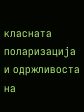класната поларизација и одржливоста на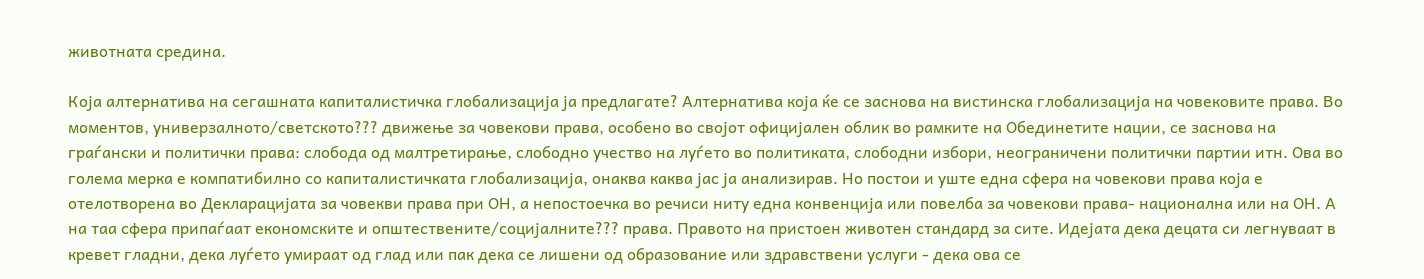животната средина.

Која алтернатива на сегашната капиталистичка глобализација ја предлагате? Алтернатива која ќе се заснова на вистинска глобализација на човековите права. Во моментов, универзалното/светското??? движење за човекови права, особено во својот официјален облик во рамките на Обединетите нации, се заснова на граѓански и политички права: слобода од малтретирање, слободно учество на луѓето во политиката, слободни избори, неограничени политички партии итн. Ова во голема мерка е компатибилно со капиталистичката глобализација, онаква каква јас ја анализирав. Но постои и уште една сфера на човекови права која е отелотворена во Декларацијата за човекви права при ОН, а непостоечка во речиси ниту една конвенција или повелба за човекови права- национална или на ОН. А на таа сфера припаѓаат економските и општествените/социјалните??? права. Правото на пристоен животен стандард за сите. Идејата дека децата си легнуваат в кревет гладни, дека луѓето умираат од глад или пак дека се лишени од образование или здравствени услуги - дека ова се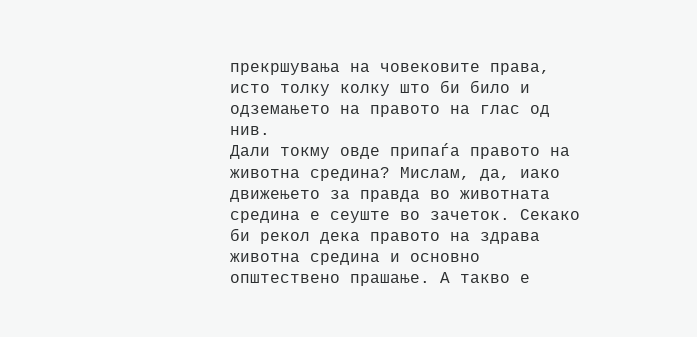прекршувања на човековите права, исто толку колку што би било и одземањето на правото на глас од нив.
Дали токму овде припаѓа правото на животна средина? Мислам, да, иако движењето за правда во животната средина е сеуште во зачеток. Секако би рекол дека правото на здрава животна средина и основно општествено прашање. А такво е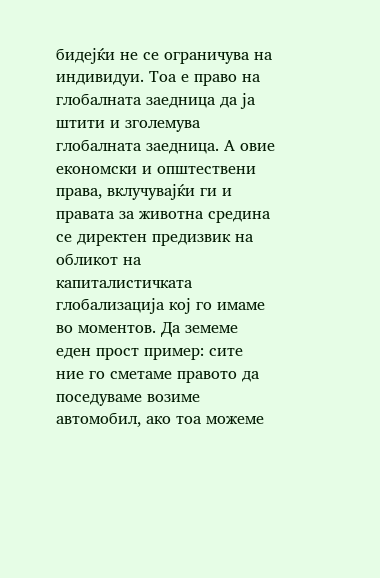бидејќи не се ограничува на индивидуи. Тоа е право на глобалната заедница да ја штити и зголемува глобалната заедница. А овие економски и општествени права, вклучувајќи ги и правата за животна средина се директен предизвик на обликот на капиталистичката глобализација кој го имаме во моментов. Да земеме еден прост пример: сите ние го сметаме правото да поседуваме возиме автомобил, ако тоа можеме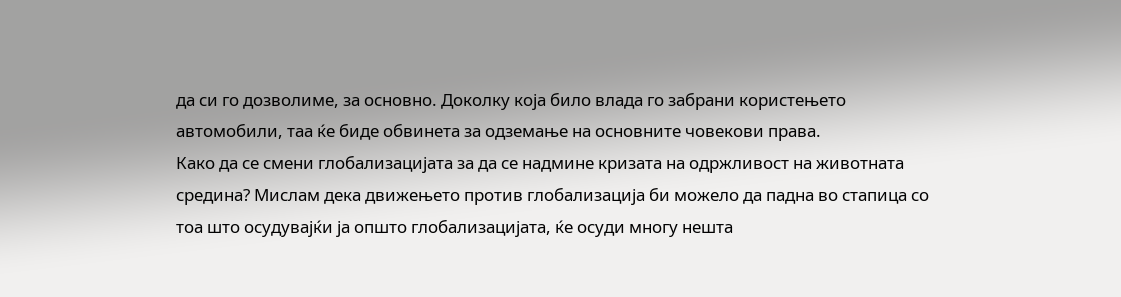да си го дозволиме, за основно. Доколку која било влада го забрани користењето автомобили, таа ќе биде обвинета за одземање на основните човекови права.
Како да се смени глобализацијата за да се надмине кризата на одржливост на животната средина? Мислам дека движењето против глобализација би можело да падна во стапица со тоа што осудувајќи ја општо глобализацијата, ќе осуди многу нешта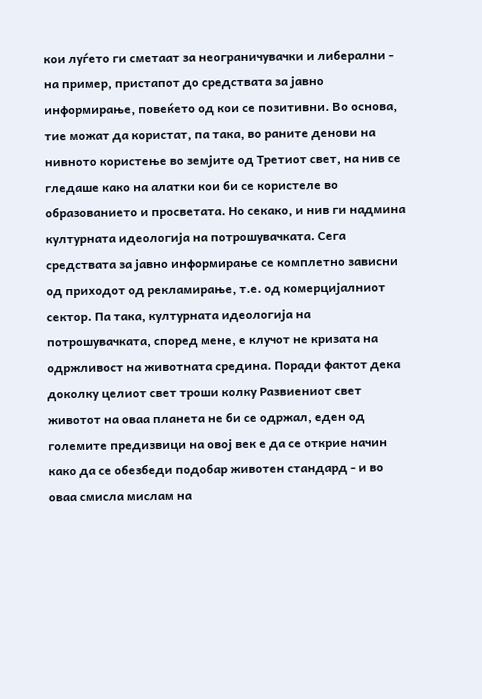кои луѓето ги сметаат за неограничувачки и либерални - на пример, пристапот до средствата за јавно информирање, повеќето од кои се позитивни. Во основа, тие можат да користат, па така, во раните денови на нивното користење во земјите од Третиот свет, на нив се гледаше како на алатки кои би се користеле во образованието и просветата. Но секако, и нив ги надмина културната идеологија на потрошувачката. Сега средствата за јавно информирање се комплетно зависни од приходот од рекламирање, т.е. од комерцијалниот сектор. Па така, културната идеологија на потрошувачката, според мене, е клучот не кризата на одржливост на животната средина. Поради фактот дека доколку целиот свет троши колку Развиениот свет животот на оваа планета не би се одржал, еден од големите предизвици на овој век е да се открие начин како да се обезбеди подобар животен стандард - и во оваа смисла мислам на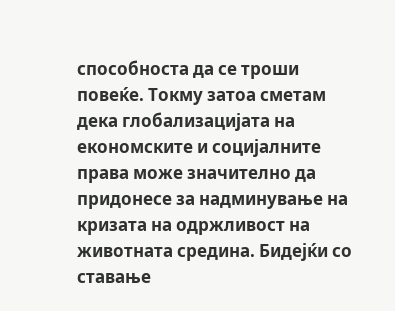способноста да се троши повеќе. Токму затоа сметам дека глобализацијата на економските и социјалните права може значително да придонесе за надминување на кризата на одржливост на животната средина. Бидејќи со ставање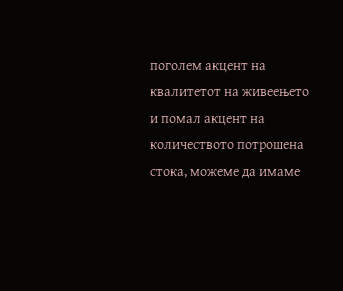поголем акцент на квалитетот на живеењето и помал акцент на количеството потрошена стока, можеме да имаме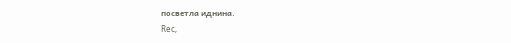посветла иднина.
Rec,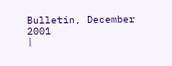Bulletin, December 2001
|